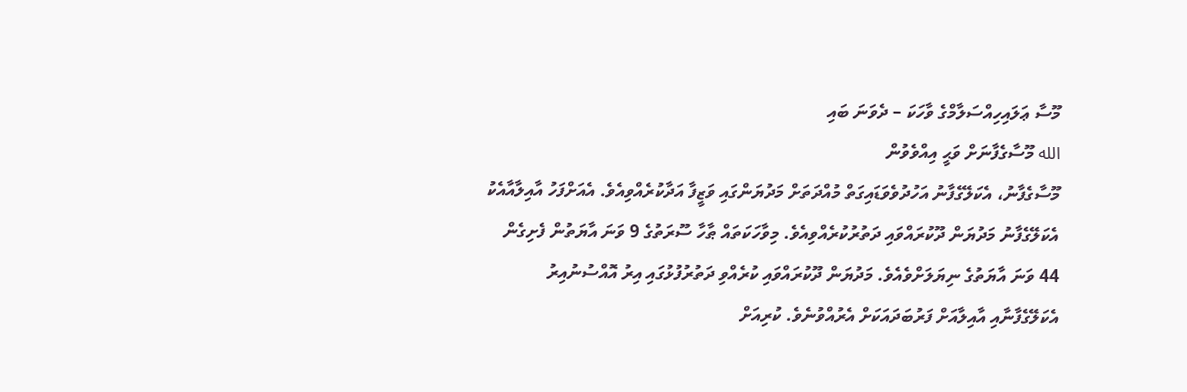މޫސާ ޢަލައިހިއްސަލާމްގެ ވާހަކަ – ދެވަނަ ބައި
الله މޫސާގެފާނަށް ވަޙީ އިއްވެވުން
މޫސާގެފާނު، އެކަލޭގެފާނު އަހުދުވެވަޑައިގަތް މުއްދަތަށް މަދުޔަންގައި ވަޒީފާ އަދާކުރެއްވިއެވެ. އެއަށްފަހު އާއިލާއާއެކު އެކަލޭގެފާނު މަދުޔަން ދޫކުރައްވައި ދަތުރުކުރެއްވިއެވެ. މިވާހަކަތައް ޠާހާ ސޫރަތުގެ 9 ވަނަ އާޔަތުން ފެށިގެން 44 ވަނަ އާޔަތުގެ ނިޔަލަށްވެއެވެ. މަދުޔަން ދޫކުރައްވައި ކުރެއްވި ދަތުރުފުޅުގައި އިރު އޮއްސުނުއިރު އެކަލޭގެފާނާއި އާއިލާއަށް ފަރުބަދައަކަށް އެރުއްވުނެވެ. ކުރިއަށް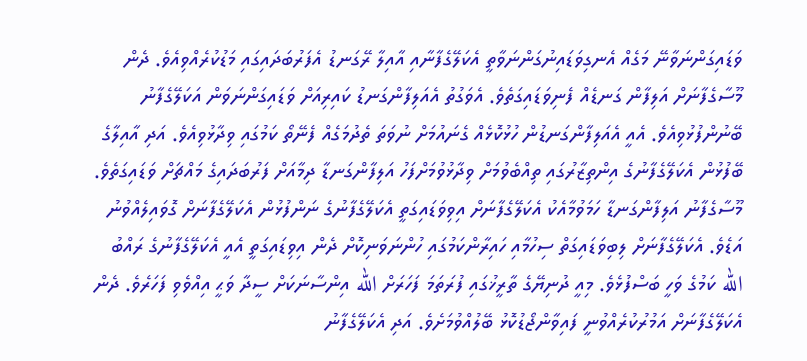ވަޑައިގަންނަވާނޭ މަގެއް އެނގިވަޑައިނުގަންނަވާތީ އެކަލޭގެފާނާއި އާއިލާ ރޭގަނޑު އެފަރުބަދައިގައި މަޑުކުރެއްވިއެވެ. ދެން މޫސާގެފާނަށް އަލިފާން ގަނޑެއް ފެނިވަޑައިގަތެވެ. އެވަގުތު އެއަލިފާންގަނޑު ކައިރިއަށް ވަޑައިގަންނަވަން އަކަލޭގެފާނު ބޭނުންފުޅުވިއެވެ. އެއީ އެއަލިފާންގަނޑުން ހުޅުކޮޅެއް ގެނައުމަށް ނުވަތަ ތެދުމަގެއް ފެނޭތޯ ކަމުގައި ވިދާޅުވިއެވެ. އަދި އާއިލާގެ ބޭފުޅުން އެކަލޭގެފާނުގެ އިންތިޒާރުގައި ތިއްބެވުމަށް ވިދާޅުވުމަށްފަހު އަލިފާންގަނޑާ ދިމާއަށް ފަރުބަދައިގެ މައްޗަށް ވަޑައިގަތެވެ.
މޫސާގެފާނު އަލިފާންގަނޑާ ހަމަވުމާއެކު އެކަލޭގެފާނަށް އިވިވަޑައިގަތީ އެކަލޭގެފާނުގެ ނަންފުޅުން އެކަލޭގެފާނަށް ގޮވައިލެއްވުނު އަޑެވެ. އެކަލޭގެފާނަށް ލިބިވަޑައިގަތް ސިހުމާއި ހައިރާންކަމުގައި ހުންނަވަނިކޮށް ދެން އިވިޑައިގަތީ އެއީ އެކަލޭގެފާނުގެ ރައްބު الله ކަމުގެ ވަހީ ބަސްފުޅެވެ. މިއީ ދުނިޔޭގެ ތާރީޚުގައި ފުރަތަމަ ފަހަރަށް الله އިންސާނަކަށް ސީދާ ވަޙީ އިއްވެވި ފަހަރެވެ. ދެން އެކަލޭގެފާނަށް އަމުރުކުރެއްވުނީ ފައިވާންޖޯޑުކޮޅު ބޭލުއްވުމަށެވެ. އަދި އެކަލޭގެފާނު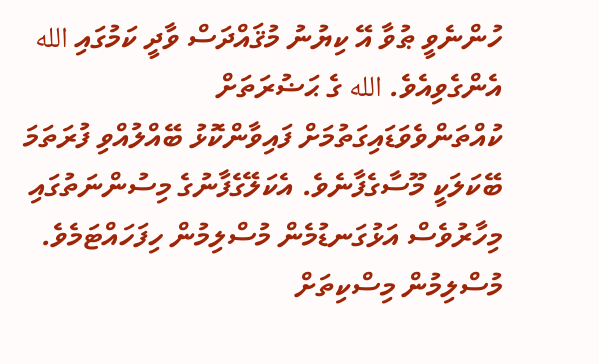ހުންނެވީ ޠުވާ އޭ ކިޔުނު މުޤައްދަސް ވާދީ ކަމުގައި الله އެންގެވިއެވެ. الله ގެ ޙަޟުރަތަށް ކުއްތަންވެވަޑައިގަތުމަށް ފައިވާންކޮޅު ބޭއްލުއްވި ފުރަތަމަ ބޭކަލަކީ މޫސާގެފާނެވެ. އެކަލޭގެފާނުގެ މިސުންނަތުގައި މިހާރުވެސް އަޅުގަނޑުމެން މުސްލިމުން ހިފަހައްޓަމެވެ. މުސްލިމުން މިސްކިތަށް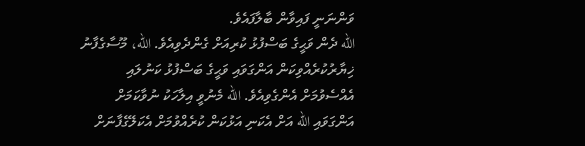ވަންނަނީ ފައިވާން ބާލާފައެވެ.
الله ދެން ވަޙީގެ ބަސްފުޅު ކުރިއަށް ގެންދެވިއެވެ. الله، މޫސާގެފާނު ޚިޔާރުކުރެއްވިކަން އަންގަވައި ވަޙީގެ ބަސްފުޅު ކަނުލައި އެއްސެވުމަށް އެންގެވިއެވެ. الله މެނުވީ އިލާހަކު ނުވާކަމަށް އަންގަވައި الله އަށް އެކަނި އަޅުކަން ކުރެއްވުމަށް އެކަލޭގެފާނަށް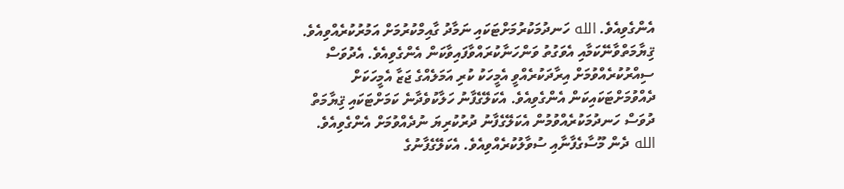އެންގެވިއެވެ. الله ހަނދުމަކުރުމަށްޓަކައި ނަމާދު ގާއިމްކުރުމަށް އަމުރުކުރެއްވިއެވެ. ޤިޔާމަތްވާނޭކަމާއި އެވަގުތު ވަންހަނާކުރައްވާފައިވާކަން އެންގެވިއެވެ. އެދުވަސް ސިއްރުކުރެއްވުމަށް އިރާދަކުރެއްވީ އެމީހަކު ކުރި އަމަލެއްގެ ޖަޒާ އެމީހަކަށް ދެއްވުމަށްޓަކައިކަން އެންގެވިއެވެ. އެކަލޭގެފާނު ހަލާކުވެދާނެ ކަމަށްޓަކައި ޤިޔާމަތް ދުވަސް ހަނދުމަކުރެއްވުމުން އެކަލޭގެފާނު ދުރުކުރިޔަ ނުދެއްވުމަށް އެންގެވިއެވެ.
الله ދެން މޫސާގެފާނާއި ސުވާލުކުރެއްވިއެވެ. އެކަލޭގެފާނުގެ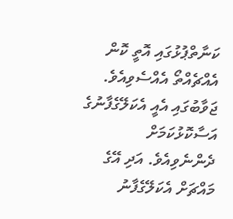ކަނާތްޕުޅުގައި އޮތީ ކޮން އެއްޗެއްތޯ އެއްސެވިއެވެ. ޖަވާބުގައި އެއީ އެކަލޭގެފާނުގެ އަސާކޮޅުކަމަށް ދެންނެވިއެވެ. އަދި އޭގެ މައްޗަށް އެކަލޭގެފާނު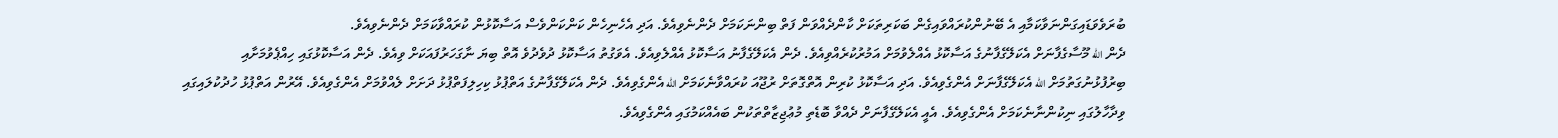ބުރަވެވަޑައިގަންނަވާކަމާއި އެ ބޭނުންކުރައްވައިގެން ބަކަރިތަކަށް ކާންދެއްވަން ފަތް ބިންނަކަމަށް ދެންނެވިއެވެ. އަދި އެހެނިހެން ކަންކަންވެސް އަސާކޮޅުން ކުރައްވާކަމަށް ދެންނެވިއެވެ.
ދެން الله މޫސާގެފާނަށް އެކަލޭގެފާނުގެ އަސާކޮޅު އެއްލެވުމަށް އަމުރުކުރެއްވިއެވެ. ދެން އެކަލޭގެފާނު އަސާކޮޅު އެއްލެވިއެވެ. އެވަގުތު އަސާކޮޅު ދުވެދުވެ އޮތް ބިޔަ ނާގަހަރުފައަކަށް ވިއެވެ. ދެން އަސާކޮޅުގައި ހިއްޕެވުމަށާއި ބިރުފުޅުނުގަތުމަށް الله އެކަލޭގެފާނަށް އެންގެވިއެވެ. އަދި އަސާކޮޅު ކުރިން އޮތްގޮތަށް ރުޖޫއަ ކުރައްވާނެކަމަށް الله އެންގެވިއެވެ. ދެން އެކަލޭގެފާނުގެ އަތްޕުޅު ކިހިލިފަތްޕުޅު ދަށަށް ލެއްވުމަށް އެންގެވިއެވެ. އޭރުން އަތްޕުޅު ހުދުކުލައިގައި ވިދާހާލުގައި ނިކުންނާނެކަމަށް އެންގެވިއެވެ. އެއީ އެކަލޭގެފާނަށް ދެއްވާ ބޮޑެތި މުޢުޖިޒާތްތަކުން ބައެއްކަމުގައި އެންގެވިއެވެ.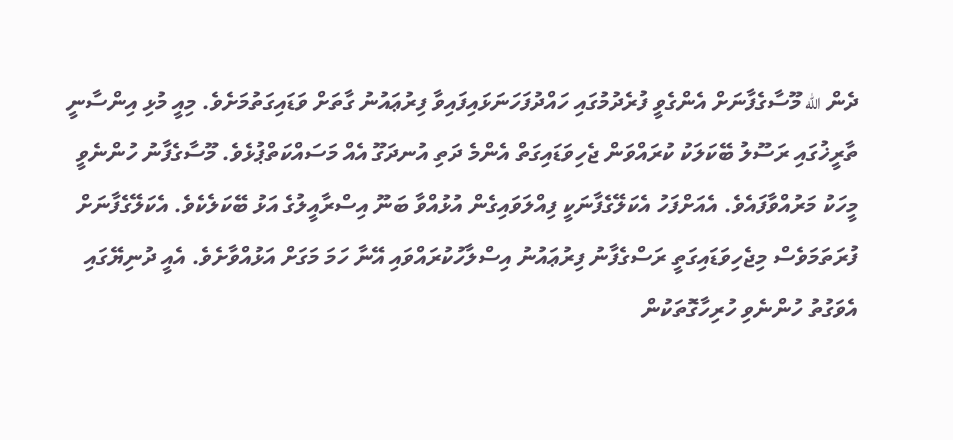ދެން الله މޫސާގެފާނަށް އެންގެވީ ފުރެދުމުގައި ހައްދުފަހަނަޅައިފައިވާ ފިރުޢައުނު ގާތަށް ވަޑައިގަތުމަށެވެ. މިއީ މުޅި އިންސާނީ ތާރީޚުގައި ރަސޫލު ބޭކަލަކު ކުރައްވަން ޖެހިވަޑައިގަތް އެންމެ ދަތި އުނދަގޫ އެއް މަސައްކަތްޕުޅެވެ. މޫސާގެފާނު ހުންނެވީ މީހަކު މަރުއްވާފައެވެ. އެއަށްފަހު އެކަލޭގެފާނަކީ ފިއްލަވައިގެން އުޅުއްވާ ބަނޫ އިސްރާއީލުގެ އަޅު ބޭކަލެކެވެ. އެކަލޭގެފާނަށް ފުރަތަމަވެސް މިޖެހިވަޑައިގަތީ ރަސްގެފާނު ފިރުޢައުނު އިސްލާހުކުރައްވައި އޭނާ ހަމަ މަގަށް އަޅުއްވާށެވެ. އެއީ ދުނިޔޭގައި އެވަގުތު ހުންނެވި ހުރިހާގޮތަކުން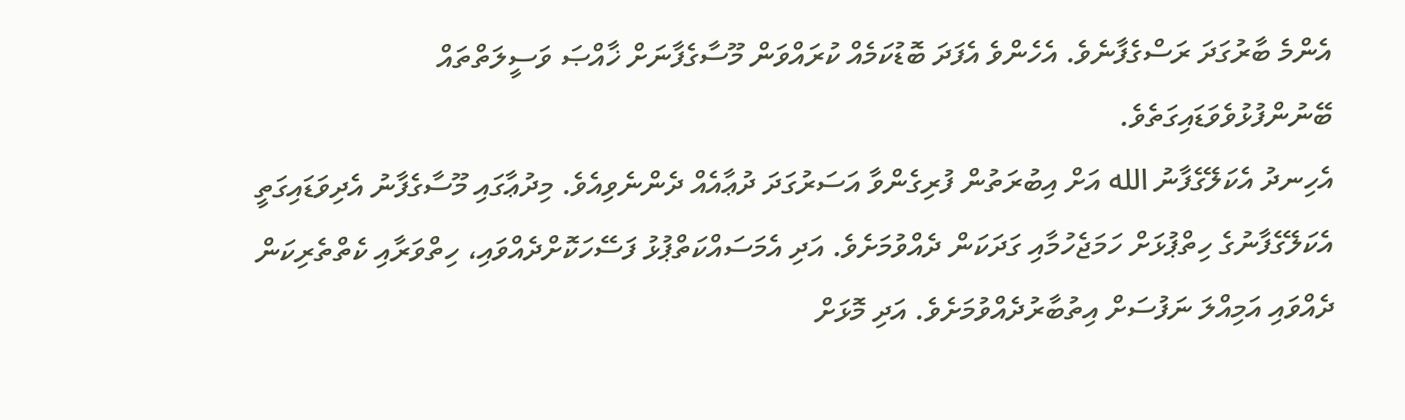އެންމެ ބާރުގަދަ ރަސްގެފާނެވެ. އެހެންވެ އެފަދަ ބޮޑުކަމެއް ކުރައްވަން މޫސާގެފާނަށް ޚާއްޞަ ވަސީލަތްތައް ބޭނުންފުޅުވެވަޑައިގަތެވެ.
އެހިނދު އެކަލޭގެފާނު الله އަށް އިބުރަތުން ފުރިގެންވާ އަސަރުގަދަ ދުޢާއެއް ދެންނެވިއެވެ. މިދުޢާގައި މޫސާގެފާނު އެދިވަޑައިގަތީ އެކަލޭގެފާނުގެ ހިތްޕުޅަށް ހަމަޖެހުމާއި ގަދަކަން ދެއްވުމަށެވެ. އަދި އެމަސައްކަތްޕުޅު ފަސޭހަކޮށްދެއްވައި، ހިތްވަރާއި ކެތްތެރިކަން ދެއްވައި އަމިއްލަ ނަފުސަށް އިތުބާރުދެއްވުމަށެވެ. އަދި މޮޅަށް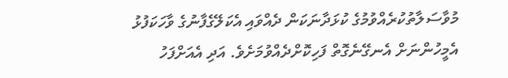މުވާސަލާތުކުރެއްވުމުގެ ކުޅަދާނަކަން ދެއްވައި އެކަލޭގެފާނުގެ ވާހަކަފުޅު އެމީހުންނަށް އެނގޭނެގޮތް ފަހިކޮށްދެއްވުމަށެވެ. އަދި އެއަށްފަހު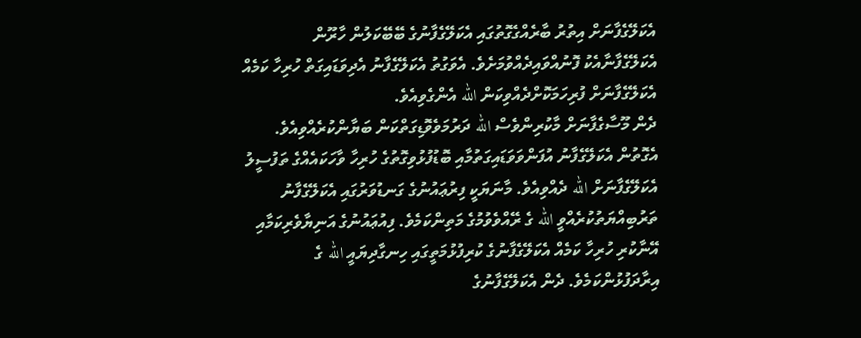އެކަލޭގެފާނަށް އިތުރު ބާރެއްގެގޮތުގައި އެކަލޭގެފާނުގެ ބޭބޭކަލުން ހާރޫން އެކަލޭގެފާނާއެކު ފޮނުއްވައިދެއްވުމަށެވެ. އެވަގުތު އެކަލޭގެފާނު އެދިވަޑައިގަތް ހުރިހާ ކަމެއް އެކަލޭގެފާނަށް ފުރިހަމަކޮށްދެއްވިކަން الله އެންގެވިއެވެ.
ދެން މޫސާގެފާނަށް މާކުރިންވެސް الله ދަރުމަވެވޮޑިގަތްކަން ބަޔާންކުރެއްވިއެވެ. އެގޮތުން އެކަލޭގެފާނު އުފަންވަވަޑައިގަތުމާއި ބޮޑުފުޅުވިގޮތުގެ ހުރިހާ ވާހަކައެއްގެ ތަފުސީލު އެކަލޭގެފާނަށް الله ދެއްވިއެވެ. މާނަޔަކީ ފިރުޢައުނުގެ ގަނޑުވަރުގައި އެކަލޭގެފާނު ތަރުބިއްޔަތުކުރެއްވީ الله ގެ ރޭއްވެވުމުގެ މަތިންކަމެވެ. ފިއުޢައުނުގެ އަނިޔާވެރިކަމާއި އޭނާކުރި ހުރިހާ ކަމެއް އެކަލޭގެފާނުގެ ކުރިފުޅުމަތީގައި ހިނގާދިޔައީ الله ގެ އިރާދަފުޅުންކަމެވެ. ދެން އެކަލޭގެފާނުގެ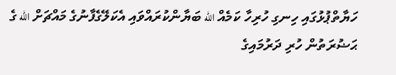ހަޔާތްޕުޅުގައި ހިނގި ހުރިހާ ކަމެއް الله ބަޔާންކުރައްވައި އެކަލޭގެފާނުގެ މައްޗަށް الله ގެ ޙަޟުރަތުން ހުރި ދަރުމައިގެ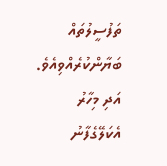ތަފުސީލުތައް ބަޔާންކުރެއްވިއެވެ. އަދި މިހާރު އެކަލޭގެފާނު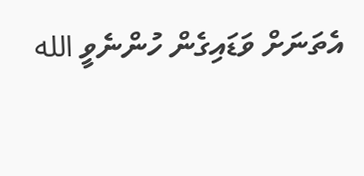އެތަނަށް ވަޑައިގެން ހުންނެވީ الله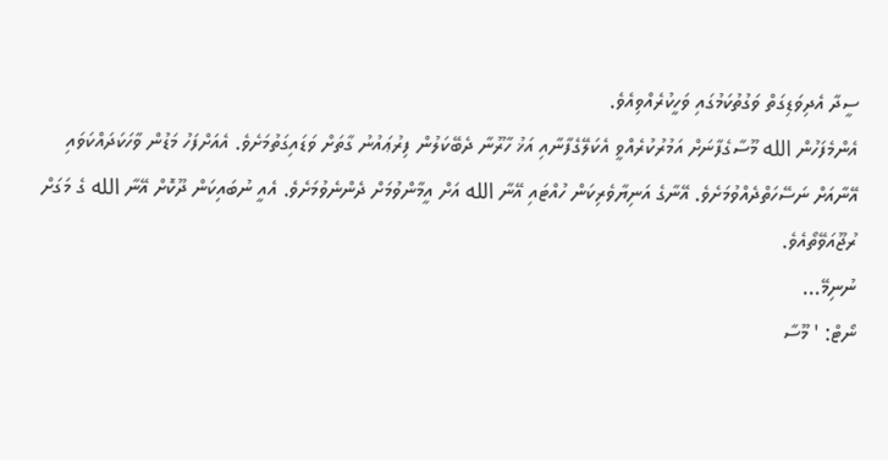ސީދާ އެދިވަޑިގަތް ވަގުތުކަމުގައި ވަހީކުރެއްވިއެވެ.
އެންމެފަހުން الله މޫސާގެފާނަށް އަމުރުކުރެއްވީ އެކަލޭގެފާނާއި އަޚު ހާރޫނާ ދެބޭކަލުން ފިރުޢައުނު ގާތަށް ވަޑައިގަތުމަށެވެ. އެއަށްފަހު މަޑުން ވާހަކަދައްކަވައި އޭނާއަށް ނަސޭހަތްދެއްވުމަށެވެ. އޭނާގެ އަނިޔާވެރިކަން ހުއްޓައި އޭނާ الله އަށް އީމާންވުމަށް ދެންނެވުމަށެވެ. އެއީ ނުބައިކަން ދޫކޮށް އޭނާ الله ގެ މަގަށް ރުޖޫއަވޭތޯއެވެ.
ނުނިމޭ...
ނޯޓް: ' މޫސާ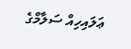ޢަލައިހިއް ސަލާމްގެ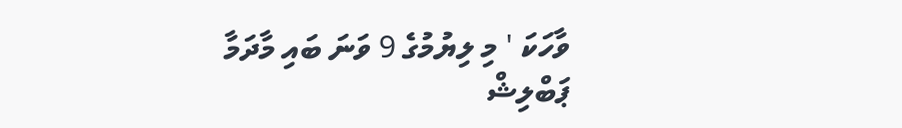ވާހަކަ ' މި ލިޔުމުގެ 9 ވަނަ ބައި މާދަމާ ޕަބްލިޝް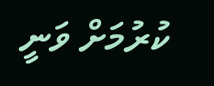ކުރުމަށް ވަނީ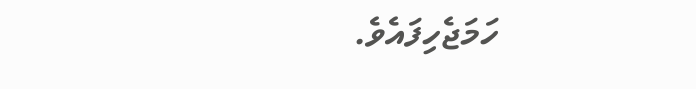ހަމަޖެހިފައެވެ.